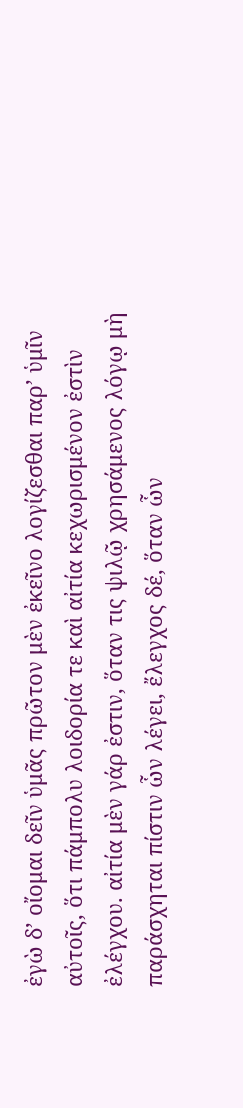ἐγὼ δʼ οἴομαι δεῖν ὑμᾶς πρῶτον μὲν ἐκεῖνο λογίζεσθαι παρʼ ὑμῖν αὐτοῖς, ὅτι πάμπολυ λοιδορία τε καὶ αἰτία κεχωρισμένον ἐστὶν ἐλέγχου. αἰτία μὲν γάρ ἐστιν, ὅταν τις ψιλῷ χρησάμενος λόγῳ μὴ παράσχηται πίστιν ὧν λέγει, ἔλεγχος δέ, ὅταν ὧν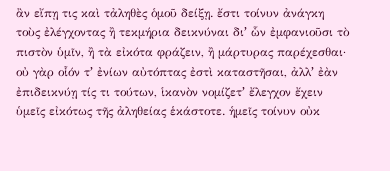ἂν εἴπῃ τις καὶ τἀληθὲς ὁμοῦ δείξῃ. ἔστι τοίνυν ἀνάγκη τοὺς ἐλέγχοντας ἢ τεκμήρια δεικνύναι διʼ ὧν ἐμφανιοῦσι τὸ πιστὸν ὑμῖν, ἢ τὰ εἰκότα φράζειν, ἢ μάρτυρας παρέχεσθαι· οὐ γὰρ οἷόν τʼ ἐνίων αὐτόπτας ἐστὶ καταστῆσαι, ἀλλʼ ἐὰν ἐπιδεικνύῃ τίς τι τούτων, ἱκανὸν νομίζετʼ ἔλεγχον ἔχειν ὑμεῖς εἰκότως τῆς ἀληθείας ἑκάστοτε. ἡμεῖς τοίνυν οὐκ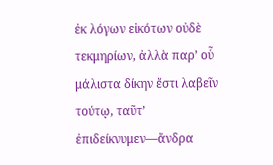ἐκ λόγων εἰκότων οὐδὲ τεκμηρίων, ἀλλὰ παρʼ οὗ μάλιστα δίκην ἔστι λαβεῖν τούτῳ, ταῦτʼ ἐπιδείκνυμεν—ἄνδρα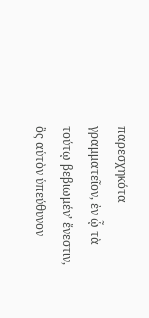παρεσχηκότα γραμματεῖον, ἐν ᾧ τὰ τούτῳ βεβιωμένʼ ἔνεστιν, ὃς αὑτὸν ὑπεύθυνον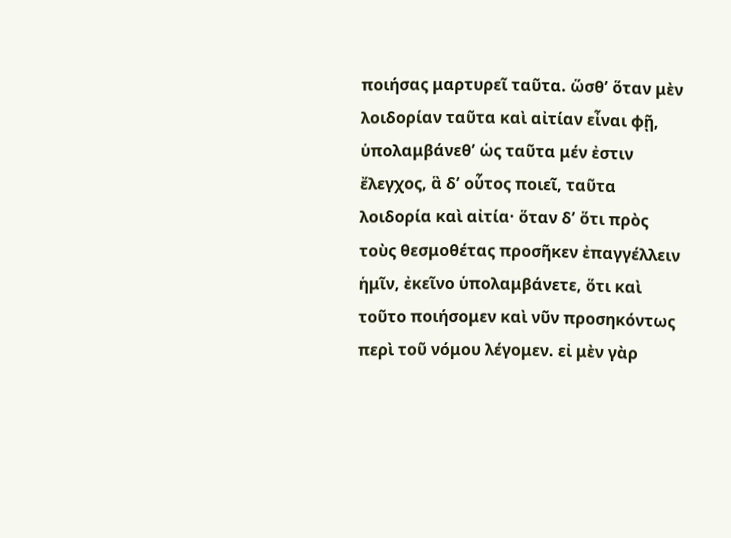ποιήσας μαρτυρεῖ ταῦτα. ὥσθʼ ὅταν μὲν λοιδορίαν ταῦτα καὶ αἰτίαν εἶναι φῇ, ὑπολαμβάνεθʼ ὡς ταῦτα μέν ἐστιν ἔλεγχος, ἃ δʼ οὗτος ποιεῖ, ταῦτα λοιδορία καὶ αἰτία· ὅταν δʼ ὅτι πρὸς τοὺς θεσμοθέτας προσῆκεν ἐπαγγέλλειν ἡμῖν, ἐκεῖνο ὑπολαμβάνετε, ὅτι καὶ τοῦτο ποιήσομεν καὶ νῦν προσηκόντως περὶ τοῦ νόμου λέγομεν. εἰ μὲν γὰρ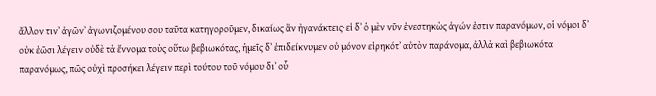ἄλλον τινʼ ἀγῶνʼ ἀγωνιζομένου σου ταῦτα κατηγοροῦμεν, δικαίως ἂν ἠγανάκτεις· εἰ δʼ ὁ μὲν νῦν ἐνεστηκὼς ἀγών ἐστιν παρανόμων, οἱ νόμοι δʼ οὐκ ἐῶσι λέγειν οὐδὲ τὰ ἔννομα τοὺς οὕτω βεβιωκότας, ἡμεῖς δʼ ἐπιδείκνυμεν οὐ μόνον εἰρηκότʼ αὐτὸν παράνομα, ἀλλὰ καὶ βεβιωκότα παρανόμως, πῶς οὐχὶ προσήκει λέγειν περὶ τούτου τοῦ νόμου διʼ οὗ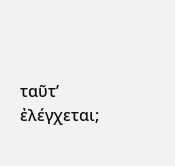ταῦτʼ ἐλέγχεται;